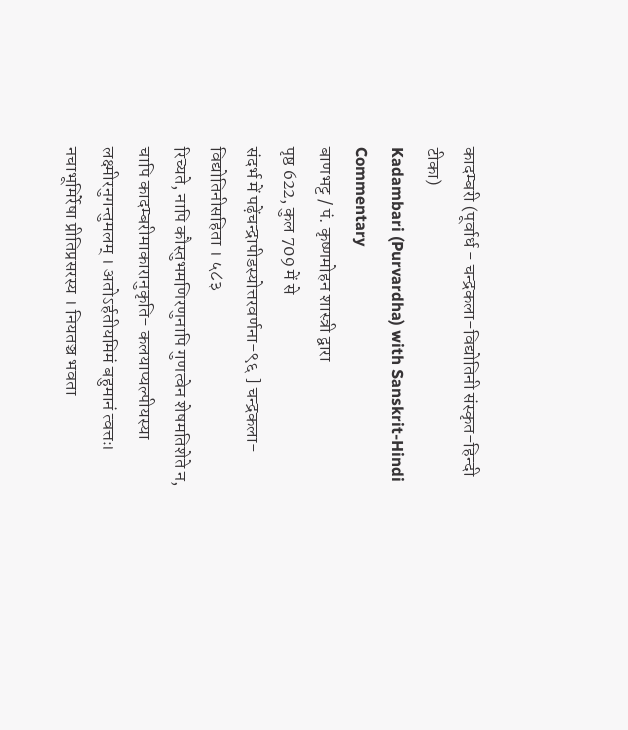कादम्बरी (पूर्वार्ध - चन्द्रकला-विद्योतिनी संस्कृत-हिन्दी टीका)
Kadambari (Purvardha) with Sanskrit-Hindi Commentary
बाणभट्ट / पं. कृष्णमोहन शास्त्री द्वारा
पृष्ठ 622, कुल 709 में से
संदर्भ में पढ़ेंचन्द्रापीडस्योत्तरवर्णना-९६ ] चन्द्रकला-विद्योतिनीसहिता । ५८३
रिच्यते, नापि कौस्तुभमणिरणुनापि गुणत्वेन शेषमतिशेते न, चापि कादम्बरीमाकारानुकृति- कलयाप्यल्पीयस्या लक्ष्मीरनुगन्तुमलम् । अतोऽर्हतीयमिमं बहुमानं त्वत्तः। नचाभूमिर्रेषा प्रीतिप्रसरस्य । नियतञ्च भवता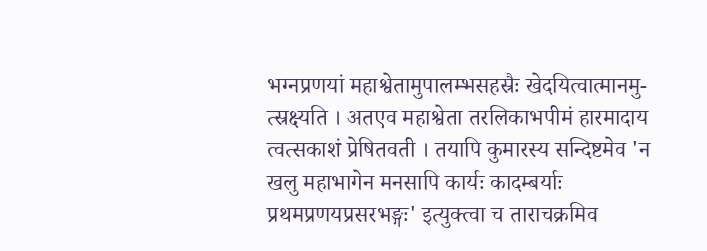भग्नप्रणयां महाश्वेतामुपालम्भसहस्रैः खेदयित्वात्मानमु- त्स्रक्ष्यति । अतएव महाश्वेता तरलिकाभपीमं हारमादाय त्वत्सकाशं प्रेषितवती । तयापि कुमारस्य सन्दिष्टमेव 'न खलु महाभागेन मनसापि कार्यः कादम्बर्याः प्रथमप्रणयप्रसरभङ्गः' इत्युक्त्वा च ताराचक्रमिव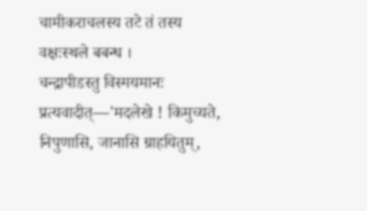चामीकराचलस्य तटे तं तस्य वक्षःस्थले बबन्ध ।
चन्द्रापीडस्तु विस्मयमानः प्रत्यवादीत्—'मदलेखे ! किमुच्यते, निपुणासि, जानासि ग्राहयितुम्,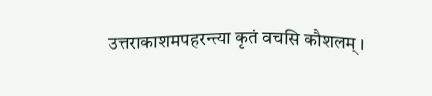उत्तराकाशमपहरन्त्या कृतं वचसि कौशलम् ।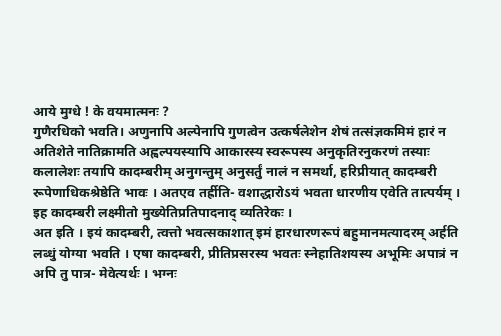आये मुग्धे ! के वयमात्मनः ?
गुणैरधिको भवति। अणुनापि अल्पेनापि गुणत्वेन उत्कर्षलेशेन शेषं तत्संज्ञकमिमं हारं न अतिशेते नातिक्रामति अह्वल्पयस्यापि आकारस्य स्वरूपस्य अनुकृतिरनुकरणं तस्याः कलालेशः तयापि कादम्बरीम् अनुगन्तुम् अनुसर्तुं नालं न समर्था, हरिप्रीयात् कादम्बरी रूपेणाधिकश्रेष्ठेति भावः । अतएव तर्ह्रीति- वशाद्धारोऽयं भवता धारणीय एवेति तात्पर्यम् । इह कादम्बरी लक्ष्मीतो मुख्येतिप्रतिपादनाद् व्यतिरेकः ।
अत इति । इयं कादम्बरी, त्वत्तो भवत्सकाशात् इमं हारधारणरूपं बहुमानमत्यादरम् अर्हति लब्धुं योग्या भवति । एषा कादम्बरी, प्रीतिप्रसरस्य भवतः स्नेहातिशयस्य अभूमिः अपात्रं न अपि तु पात्र- मेवेत्यर्थः । भग्नः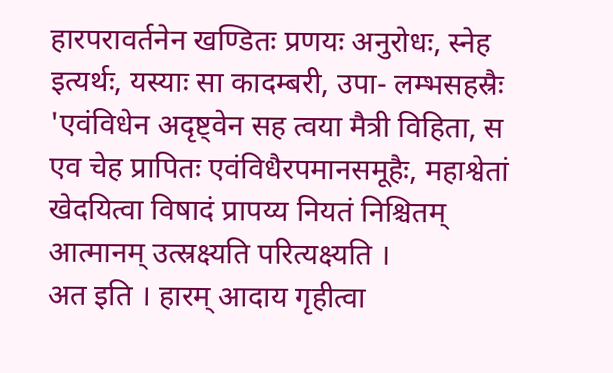हारपरावर्तनेन खण्डितः प्रणयः अनुरोधः, स्नेह इत्यर्थः, यस्याः सा कादम्बरी, उपा- लम्भसहस्रैः 'एवंविधेन अदृष्ट्वेन सह त्वया मैत्री विहिता, स एव चेह प्रापितः एवंविधैरपमानसमूहैः, महाश्वेतां खेदयित्वा विषादं प्रापय्य नियतं निश्चितम् आत्मानम् उत्स्रक्ष्यति परित्यक्ष्यति ।
अत इति । हारम् आदाय गृहीत्वा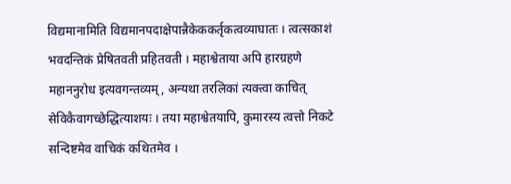विद्यमानामिति विद्यमानपदाक्षेपान्नैकेककर्तृकत्वव्याघातः । त्वत्सकाशं भवदन्तिकं प्रेषितवती प्रहितवती । महाश्वेताया अपि हारग्रहणे महाननुरोध इत्यवगन्तव्यम्, अन्यथा तरलिकां त्यक्त्वा काचित् सेविकैवागच्छेद्धित्याशयः । तया महाश्वेतयापि, कुमारस्य त्वत्तो निकटे सन्दिष्टमेव वाचिकं कथितमेव ।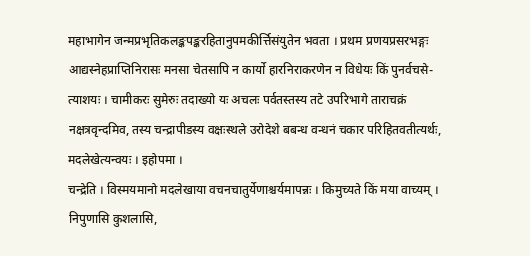महाभागेन जन्मप्रभृतिकलङ्कपङ्करहितानुपमकीर्त्तिसंयुतेन भवता । प्रथम प्रणयप्रसरभङ्गः आद्यस्नेहप्राप्तिनिरासः मनसा चेतसापि न कार्यो हारनिराकरणेन न विधेयः किं पुनर्वचसे- त्याशयः । चामीकरः सुमेरुः तदाख्यो यः अचलः पर्वतस्तस्य तटे उपरिभागे ताराचक्रं नक्षत्रवृन्दमिव, तस्य चन्द्रापीडस्य वक्षःस्थले उरोदेशे बबन्ध वन्धनं चकार परिहितवतीत्यर्थः, मदलेखेत्यन्वयः । इहोपमा ।
चन्द्रेति । विस्मयमानो मदलेखाया वचनचातुर्येणाश्चर्यमापन्नः । किमुच्यते किं मया वाच्यम् । निपुणासि कुशलासि,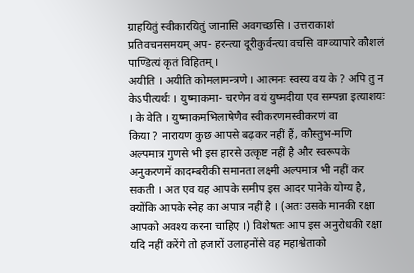ग्राहयितुं स्वीकारयितुं जानासि अवगच्छसि । उत्तराकाशं प्रतिवचनसमयम् अप- हरन्त्या दूरीकुर्वन्त्या वचसि वाग्व्यापारे कौशलं पाण्डित्यं कृतं विहितम् ।
अयीति । अयीति कोमलामन्त्रणे । आत्मनः स्वस्य वय के ? अपि तु न केऽपीत्यर्थः । युष्माकमा- चरणेन वयं युष्मदीया एव सम्पन्ना इत्याशयः । के वेति । युष्माकमभिलाषेणैव स्वीकरणमस्वीकरणं वा
किया ? नारायण कुछ आपसे बढ़कर नहीं हैं, कौस्तुभ-मणि अल्पमात्र गुणसे भी इस हारसे उत्कृष्ट नहीं है और स्वरूपके अनुकरणमें कादम्बरीकी समानता लक्ष्मी अल्पमात्र भी नहीं कर सकती । अत एव यह आपके समीप इस आदर पानेके योग्य है, क्योंकि आपके स्नेह का अपात्र नहीं है । (अतः उसके मानकी रक्षा आपको अवश्य करना चाहिए ।) विशेषतः आप इस अनुरोधकी रक्षा यदि नहीं करेंगे तो हजारों उलाहनोंसे वह महाश्वेताको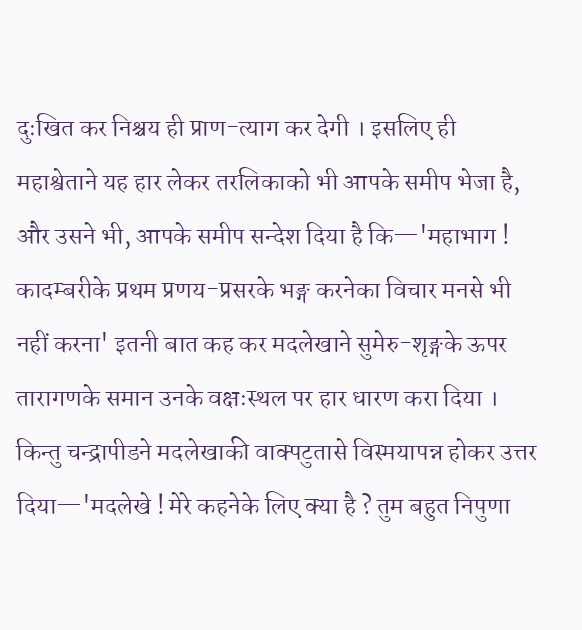दुःखित कर निश्चय ही प्राण-त्याग कर देगी । इसलिए ही महाश्वेताने यह हार लेकर तरलिकाको भी आपके समीप भेजा है, और उसने भी, आपके समीप सन्देश दिया है कि—'महाभाग ! कादम्बरीके प्रथम प्रणय-प्रसरके भङ्ग करनेका विचार मनसे भी नहीं करना' इतनी बात कह कर मदलेखाने सुमेरु-शृङ्गके ऊपर तारागणके समान उनके वक्षःस्थल पर हार धारण करा दिया ।
किन्तु चन्द्रापीडने मदलेखाकी वाक्पटुतासे विस्मयापन्न होकर उत्तर दिया—'मदलेखे ! मेरे कहनेके लिए क्या है ? तुम बहुत निपुणा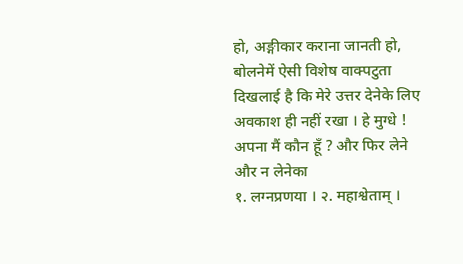हो, अङ्गीकार कराना जानती हो, बोलनेमें ऐसी विशेष वाक्पटुता दिखलाई है कि मेरे उत्तर देनेके लिए अवकाश ही नहीं रखा । हे मुग्धे ! अपना मैं कौन हूँ ? और फिर लेने और न लेनेका
१. लग्नप्रणया । २. महाश्वेताम् ।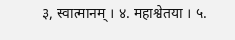३, स्वात्मानम् । ४. महाश्वेतया । ५.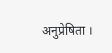अनुप्रेषिता ।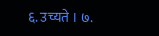६. उच्यते । ७.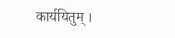कार्ययितुम् ।